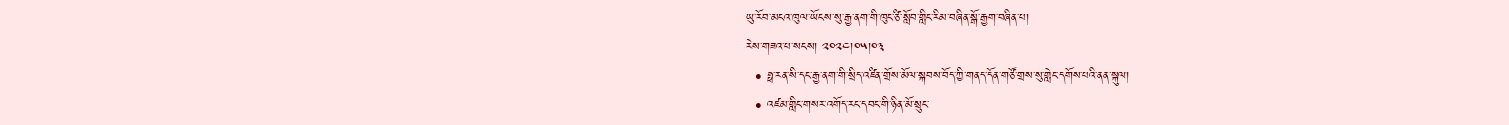ཡུ་རོབ་མངའ་ཁུལ་ཡོངས་སུ་རྒྱ་ནག་གི་ཁུང་ཙི་སློབ་གླིང་རིམ་བཞིན་སྒོ་རྒྱག་བཞིན་པ།
རེས་གཟའ་པ་སངས། ༢༠༢༤།༠༥།༠༣
  • ཧྥ་རན་སི་དང་རྒྱ་ནག་གི་སྲིད་འཛིན་གྲོས་མོལ་སྐབས་བོད་ཀྱི་གནད་དོན་གཙོ་གྲས་སུ་གླེང་དགོས་པའི་ནན་སྐུལ།
  • འཛམ་གླིང་གསར་འགོད་རང་དབང་གི་ཉིན་མོ་སྲུང་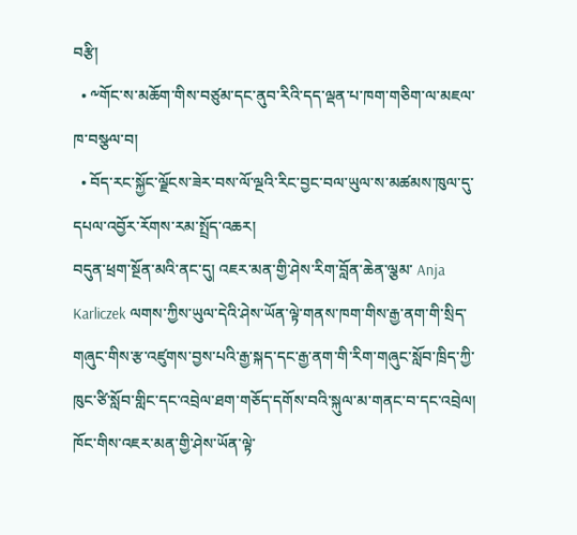བརྩི།
  • ༸གོང་ས་མཆོག་གིས་བཙུམ་དང་ནུབ་རིའི་དད་ལྡན་པ་ཁག་གཅིག་ལ་མཇལ་ཁ་བསྩལ་བ།
  • བོད་རང་སྐྱོང་ལྗོངས་ཟེར་བས་ལོ་ལྔའི་རིང་བྱང་བལ་ཡུལ་ས་མཚམས་ཁུལ་དུ་དཔལ་འབྱོར་རོགས་རམ་སྤྲོད་འཆར།
བདུན་ཕྲག་སྔོན་མའི་ནང་དུ། འཇར་མན་གྱི་ཤེས་རིག་བློན་ཆེན་ལྕམ་ Anja Karliczek ལགས་ཀྱིས་ཡུལ་དེའི་ཤེས་ཡོན་ལྟེ་གནས་ཁག་གིས་རྒྱ་ནག་གི་སྲིད་གཞུང་གིས་རྩ་འཛུགས་བྱས་པའི་རྒྱ་སྐད་དང་རྒྱ་ནག་གི་རིག་གཞུང་སློབ་ཁྲིད་ཀྱི་ཁུང་ཙི་སློབ་གླིང་དང་འབྲེལ་ཐག་གཅོད་དགོས་བའི་སྐུལ་མ་གནང་བ་དང་འབྲེལ།  ཁོང་གིས་འཇར་མན་གྱི་ཤེས་ཡོན་ལྟེ་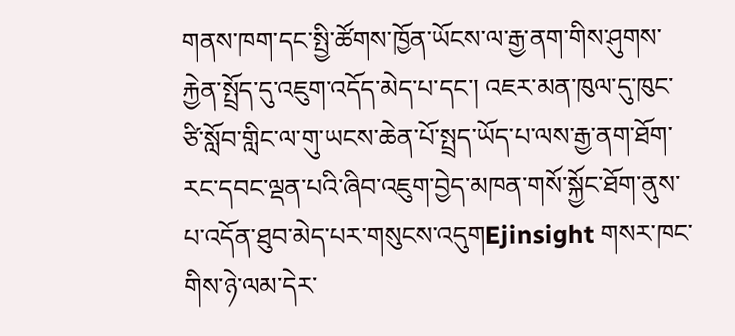གནས་ཁག་དང་སྤྱི་ཚོགས་ཁྱོན་ཡོངས་ལ་རྒྱ་ནག་གིས་ཤུགས་རྐྱེན་སྤྲོད་དུ་འཇུག་འདོད་མེད་པ་དང་། འཇར་མན་ཁུལ་དུ་ཁུང་ཙི་སློབ་གླིང་ལ་གུ་ཡངས་ཆེན་པོ་སྤྲད་ཡོད་པ་ལས་རྒྱ་ནག་ཐོག་རང་དབང་ལྡན་པའི་ཞིབ་འཇུག་བྱེད་མཁན་གསོ་སྐྱོང་ཐོག་ནུས་པ་འདོན་ཐུབ་མེད་པར་གསུངས་འདུགEjinsight གསར་ཁང་གིས་ཉེ་ལམ་དེར་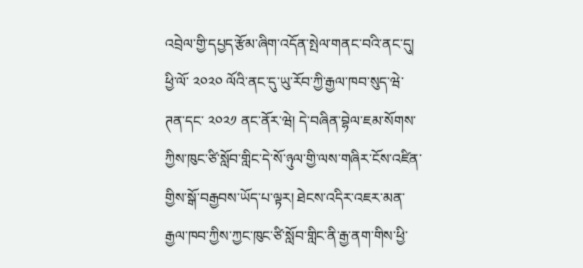འབྲེལ་གྱི་དཔྱད་རྩོམ་ཞིག་འདོན་སྤེལ་གནང་བའི་ནང་དུ། ཕྱི་ལོ་ ༢༠༢༠ ལོའི་ནང་དུ་ཡུ་རོབ་ཀྱི་རྒྱལ་ཁབ་སུད་ཝེ་ཊན་དང་ ༢༠༢༡ ནང་ནོར་ཝེ། དེ་བཞིན་བྷེལ་ཇམ་སོགས་ཀྱིས་ཁུང་ཙི་སློབ་གླིང་དེ་སོ་ཉུལ་གྱི་ལས་གཞིར་ངོས་འཛིན་གྱིས་སྒོ་བརྒྱབས་ཡོད་པ་ལྟར། ཐེངས་འདིར་འཇར་མན་རྒྱལ་ཁབ་ཀྱིས་ཀྱང་ཁུང་ཙི་སློབ་གླིང་ནི་རྒྱ་ནག་གིས་ཕྱི་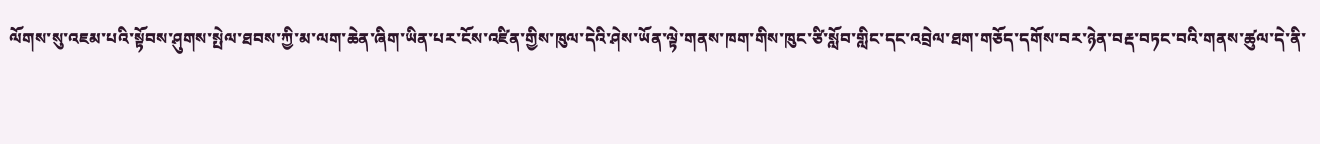ལོགས་སུ་འཇམ་པའི་སྟོབས་ཤུགས་སྤེལ་ཐབས་ཀྱི་མ་ལག་ཆེན་ཞིག་ཡིན་པར་ངོས་འཛིན་གྱིས་ཁུལ་དེའི་ཤེས་ཡོན་ལྟེ་གནས་ཁག་གིས་ཁུང་ཙི་སློབ་གླིང་དང་འབྲེལ་ཐག་གཅོད་དགོས་བར་ཉེན་བརྡ་བཏང་བའི་གནས་ཚུལ་དེ་ནི་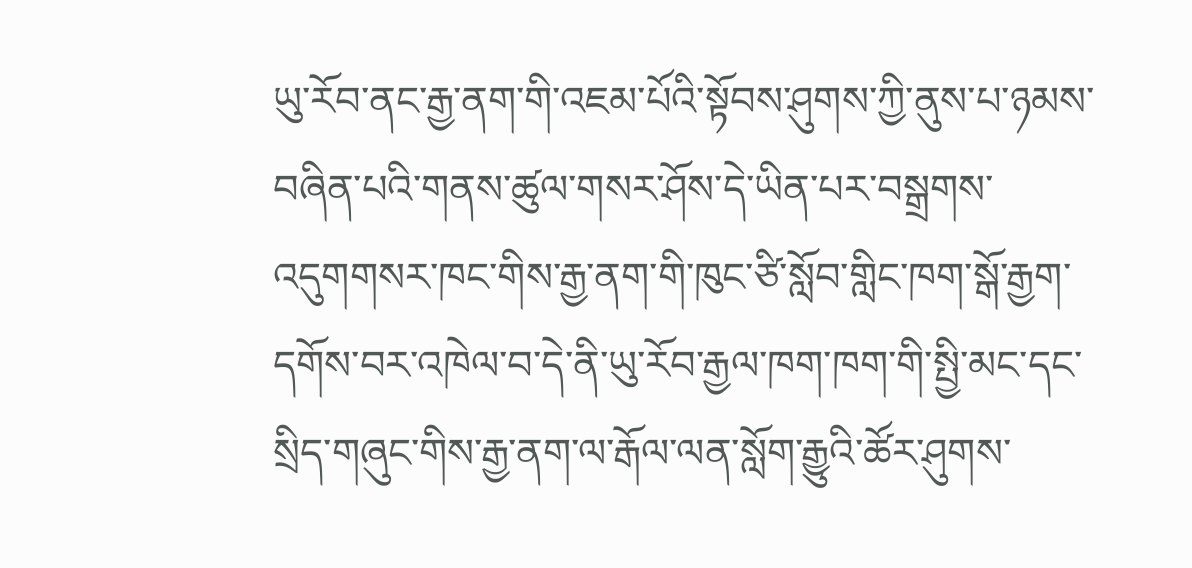ཡུ་རོབ་ནང་རྒྱ་ནག་གི་འཇམ་པོའི་སྟོབས་ཤུགས་ཀྱི་ནུས་པ་ཉམས་བཞིན་པའི་གནས་ཚུལ་གསར་ཤོས་དེ་ཡིན་པར་བསྒྲགས་འདུགགསར་ཁང་གིས་རྒྱ་ནག་གི་ཁུང་ཙི་སློབ་གླིང་ཁག་སྒོ་རྒྱག་དགོས་བར་འཁེལ་བ་དེ་ནི་ཡུ་རོབ་རྒྱལ་ཁག་ཁག་གི་སྤྱི་མང་དང་སྲིད་གཞུང་གིས་རྒྱ་ནག་ལ་རྒོལ་ལན་སློག་རྒྱུའི་ཚོར་ཤུགས་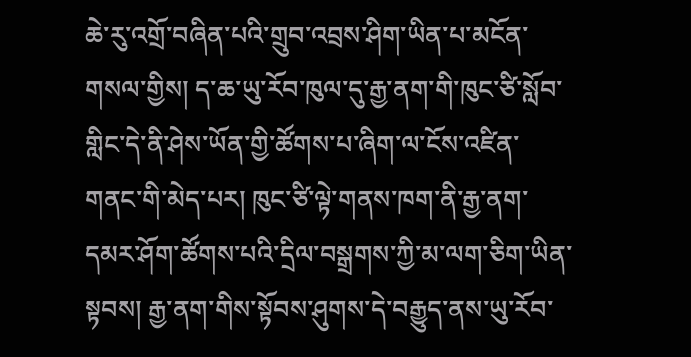ཆེ་རུ་འགྲོ་བཞིན་པའི་གྲུབ་འབྲས་ཤིག་ཡིན་པ་མངོན་གསལ་གྱིས། ད་ཆ་ཡུ་རོབ་ཁུལ་དུ་རྒྱ་ནག་གི་ཁུང་ཙི་སློབ་གླིང་དེ་ནི་ཤེས་ཡོན་གྱི་ཚོགས་པ་ཞིག་ལ་ངོས་འཛིན་གནང་གི་མེད་པར། ཁུང་ཙི་ལྟེ་གནས་ཁག་ནི་རྒྱ་ནག་དམར་ཤོག་ཚོགས་པའི་དྲིལ་བསྒྲགས་ཀྱི་མ་ལག་ཅིག་ཡིན་སྟབས། རྒྱ་ནག་གིས་སྟོབས་ཤུགས་དེ་བརྒྱུད་ནས་ཡུ་རོབ་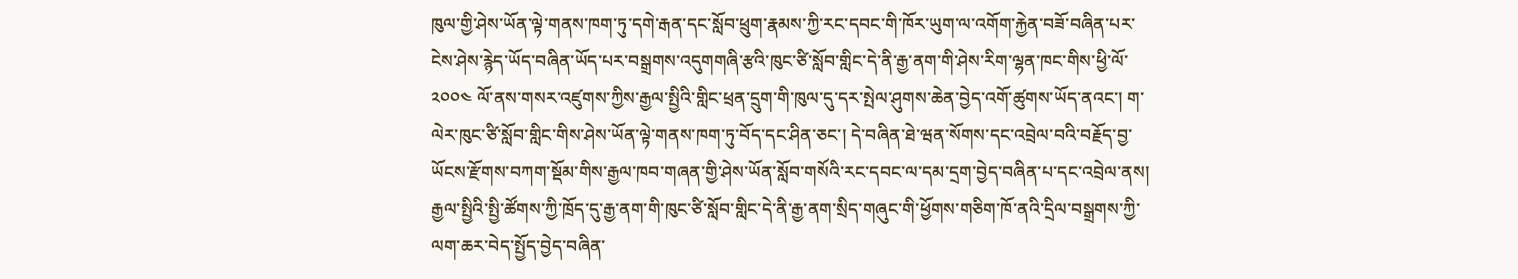ཁུལ་གྱི་ཤེས་ཡོན་ལྟེ་གནས་ཁག་ཏུ་དགེ་རྒན་དང་སློབ་ཕྲུག་རྣམས་ཀྱི་རང་དབང་གི་ཁོར་ཡུག་ལ་འགོག་རྐྱེན་བཟོ་བཞིན་པར་ངེས་ཤེས་རྙེད་ཡོད་བཞིན་ཡོད་པར་བསྒྲགས་འདུགགཞི་རྩའི་ཁུང་ཙི་སློབ་གླིང་དེ་ནི་རྒྱ་ནག་གི་ཤེས་རིག་ལྷན་ཁང་གིས་ཕྱི་ལོ་ ༢༠༠༤ ལོ་ནས་གསར་འཛུགས་ཀྱིས་རྒྱལ་སྤྱིའི་གླིང་ཕྲན་དྲུག་གི་ཁུལ་དུ་དར་སྤེལ་ཤུགས་ཆེན་བྱེད་འགོ་ཚུགས་ཡོད་ནའང་། ག་ལེར་ཁུང་ཙི་སློབ་གླིང་གིས་ཤེས་ཡོན་ལྟེ་གནས་ཁག་ཏུ་བོད་དང་ཤིན་ཅང་། དེ་བཞིན་ཐེ་ཝན་སོགས་དང་འབྲེལ་བའི་བརྗོད་བྱ་ཡོངས་རྫོགས་བཀག་སྡོམ་གིས་རྒྱལ་ཁབ་གཞན་གྱི་ཤེས་ཡོན་སློབ་གསོའི་རང་དབང་ལ་དམ་དྲག་བྱེད་བཞིན་པ་དང་འབྲེལ་ནས། རྒྱལ་སྤྱིའི་སྤྱི་ཚོགས་ཀྱི་ཁྲོད་དུ་རྒྱ་ནག་གི་ཁུང་ཙི་སློབ་གླིང་དེ་ནི་རྒྱ་ནག་སྲིད་གཞུང་གི་ཕྱོགས་གཅིག་ཁོ་ནའི་དྲིལ་བསྒྲགས་ཀྱི་ལག་ཆར་བེད་སྤྱོད་བྱེད་བཞིན་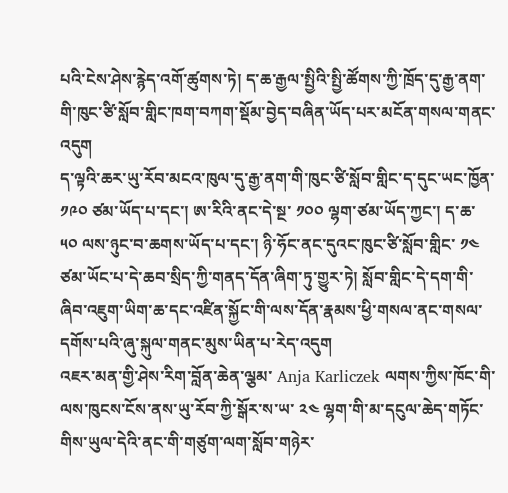པའི་ངེས་ཤེས་རྙེད་འགོ་ཚུགས་ཏེ། ད་ཆ་རྒྱལ་སྤྱིའི་སྤྱི་ཚོགས་ཀྱི་ཁྲོད་དུ་རྒྱ་ནག་གི་ཁུང་ཙི་སློབ་གླིང་ཁག་བཀག་སྡོམ་བྱེད་བཞིན་ཡོད་པར་མངོན་གསལ་གནང་འདུག
ད་ལྟའི་ཆར་ཡུ་རོབ་མངའ་ཁུལ་དུ་རྒྱ་ནག་གི་ཁུང་ཙི་སློབ་གླིང་ད་དུང་ཡང་ཁྱོན་ ༡༩༠ ཙམ་ཡོད་པ་དང་། ཨ་རིའི་ནང་དེ་སྔ་ ༡༠༠ ལྷག་ཙམ་ཡོད་ཀྱང་། ད་ཆ་ ༥༠ ལས་ཉུང་བ་ཆགས་ཡོད་པ་དང་། ཉི་ཧོང་ནང་དུའང་ཁུང་ཙི་སློབ་གླིང་ ༡༤ ཙམ་ཡོང་པ་དེ་ཆབ་སྲིད་ཀྱི་གནད་དོན་ཞིག་ཏུ་གྱུར་ཏེ། སློབ་གླིང་དེ་དག་གི་ཞིབ་འཇུག་ཡིག་ཆ་དང་འཛིན་སྐྱོང་གི་ལས་དོན་རྣམས་ཕྱི་གསལ་ནང་གསལ་དགོས་པའི་ཞུ་སྐུལ་གནང་མུས་ཡིན་པ་རེད་འདུག
འཇར་མན་གྱི་ཤེས་རིག་བློན་ཆེན་ལྕམ་ Anja Karliczek ལགས་ཀྱིས་ཁོང་གི་ལས་ཁུངས་ངོས་ནས་ཡུ་རོབ་ཀྱི་སྒོར་ས་ཡ་ ༢༤ ལྷག་གི་མ་དངུལ་ཆེད་གཏོང་གིས་ཡུལ་དེའི་ནང་གི་གཙུག་ལག་སློབ་གཉེར་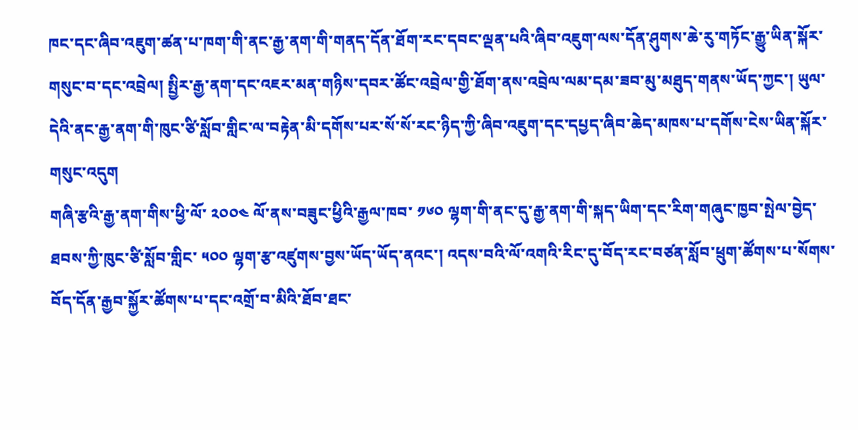ཁང་དང་ཞིབ་འཇུག་ཚན་པ་ཁག་གི་ནང་རྒྱ་ནག་གི་གནད་དོན་ཐོག་རང་དབང་ལྡན་པའི་ཞིབ་འཇུག་ལས་དོན་ཤུགས་ཆེ་རུ་གཏོང་རྒྱུ་ཡིན་སྐོར་གསུང་བ་དང་འབྲེལ། སྤྱིར་རྒྱ་ནག་དང་འཇར་མན་གཉིས་དབར་ཚོང་འབྲེལ་གྱི་ཐོག་ནས་འབྲེལ་ལམ་དམ་ཟབ་མུ་མཐུད་གནས་ཡོད་ཀྱང་། ཡུལ་དེའི་ནང་རྒྱ་ནག་གི་ཁུང་ཙི་སློབ་གླིང་ལ་བརྟེན་མི་དགོས་པར་སོ་སོ་རང་ཉིད་ཀྱི་ཞིབ་འཇུག་དང་དཔྱད་ཞིབ་ཆེད་མཁས་པ་དགོས་ངེས་ཡིན་སྐོར་གསུང་འདུག
གཞི་རྩའི་རྒྱ་ནག་གིས་ཕྱི་ལོ་ ༢༠༠༤ ལོ་ནས་བཟུང་ཕྱིའི་རྒྱལ་ཁབ་ ༡༦༠ ལྷག་གི་ནང་དུ་རྒྱ་ནག་གི་སྐད་ཡིག་དང་རིག་གཞུང་ཁྱབ་སྤེལ་བྱེད་ཐབས་ཀྱི་ཁུང་ཙི་སློབ་གླིང་ ༥༠༠ ལྷག་རྩ་འཛུགས་བྱས་ཡོད་ཡོད་ནའང་། འདས་བའི་ལོ་འགའི་རིང་དུ་བོད་རང་བཙན་སློབ་ཕྲུག་ཚོགས་པ་སོགས་བོད་དོན་རྒྱབ་སྐྱོར་ཚོགས་པ་དང་འགྲོ་བ་མིའི་ཐོབ་ཐང་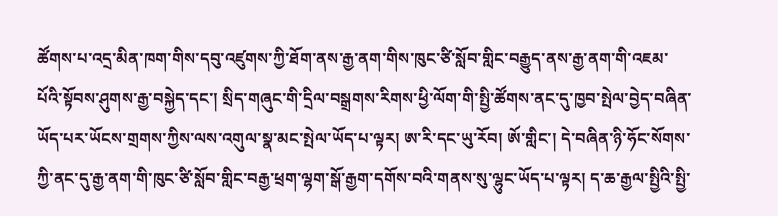ཚོགས་པ་འདྲ་མིན་ཁག་གིས་དབུ་འཛུགས་ཀྱི་ཐོག་ནས་རྒྱ་ནག་གིས་ཁུང་ཙི་སློབ་གླིང་བརྒྱུད་ནས་རྒྱ་ནག་གི་འཇམ་པོའི་སྟོབས་ཤུགས་རྒྱ་བསྐྱེད་དང་། སྲིད་གཞུང་གི་དྲིལ་བསྒྲགས་རིགས་ཕྱི་ལོག་གི་སྤྱི་ཚོགས་ནང་དུ་ཁྱབ་སྤེལ་བྱེད་བཞིན་ཡོད་པར་ཡོངས་གྲགས་ཀྱིས་ལས་འགུལ་སྣ་མང་སྤེལ་ཡོད་པ་ལྟར། ཨ་རི་དང་ཡུ་རོབ། ཨོ་གླིང་། དེ་བཞིན་ཉི་ཧོང་སོགས་ཀྱི་ནང་དུ་རྒྱ་ནག་གི་ཁུང་ཙི་སློབ་གླིང་བརྒྱ་ཕྲག་ལྷག་སྒོ་རྒྱག་དགོས་བའི་གནས་སུ་ལྷུང་ཡོད་པ་ལྟར། ད་ཆ་རྒྱལ་སྤྱིའི་སྤྱི་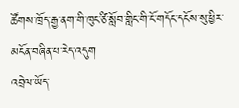ཚོགས་ཁྲོད་རྒྱ་ནག་གི་ཁུང་ཙི་སློབ་གླིང་གི་ངོ་གདོང་དངོས་སུ་ཕྱིར་མངོན་བཞིན་པ་རེད་འདུག
འབྲེལ་ཡོད་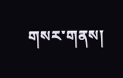གསར་གནས།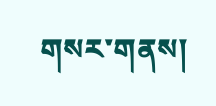གསར་གནས།